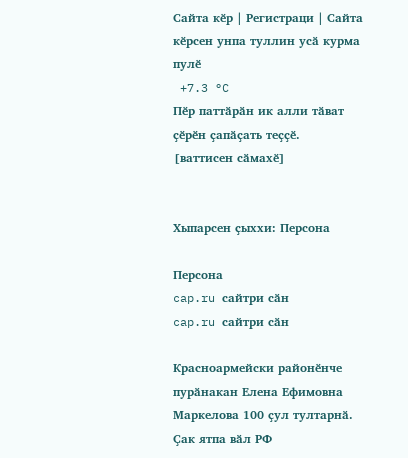Сайта кӗр | Регистраци | Сайта кӗрсен унпа туллин усӑ курма пулӗ
 +7.3 °C
Пӗр паттӑрӑн ик алли тӑват ҫӗрӗн ҫапӑҫать теҫҫӗ.
[ваттисен сӑмахӗ]


Хыпарсен ҫыххи: Персона

Персона
cap.ru сайтри сӑн
cap.ru сайтри сӑн

Красноармейски районӗнче пурӑнакан Елена Ефимовна Маркелова 100 ҫул тултарнӑ. Ҫак ятпа вӑл РФ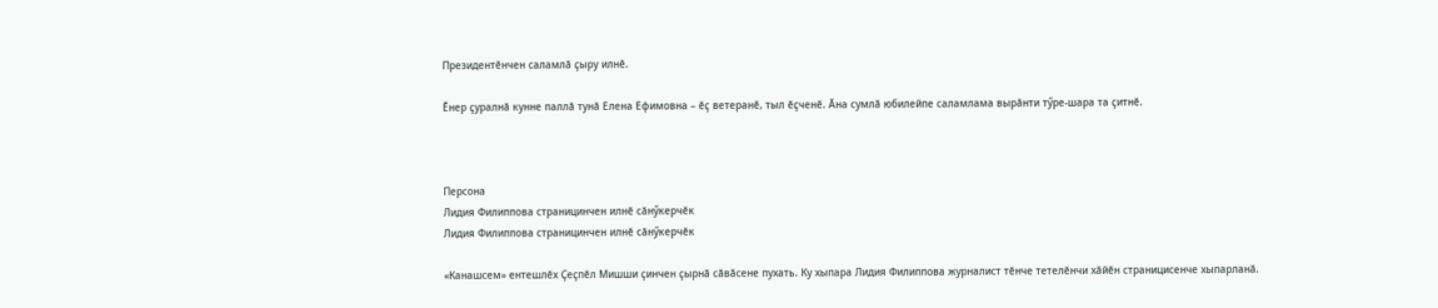Президентӗнчен саламлӑ ҫыру илнӗ.

Ӗнер ҫуралнӑ кунне паллӑ тунӑ Елена Ефимовна – ӗҫ ветеранӗ, тыл ӗҫченӗ. Ӑна сумлӑ юбилейпе саламлама вырӑнти тӳре-шара та ҫитнӗ.



Персона
Лидия Филиппова страницинчен илнӗ сӑнӳкерчӗк
Лидия Филиппова страницинчен илнӗ сӑнӳкерчӗк

«Канашсем» ентешлӗх Ҫеҫпӗл Мишши ҫинчен ҫырнӑ сӑвӑсене пухать. Ку хыпара Лидия Филиппова журналист тӗнче тетелӗнчи хӑйӗн страницисенче хыпарланӑ.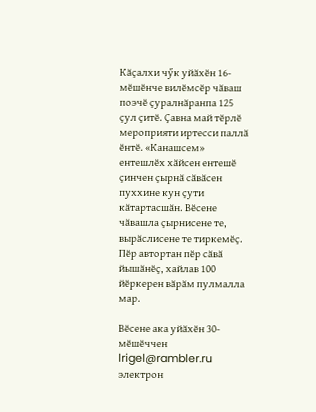Кӑҫалхи чӳк уйӑхӗн 16-мӗшӗнче вилӗмсӗр чӑваш поэчӗ ҫуралнӑранпа 125 ҫул ҫитӗ. Ҫавна май тӗрлӗ мероприяти иртесси паллӑ ӗнтӗ. «Канашсем» ентешлӗх хӑйсен ентешӗ ҫинчен ҫырнӑ сӑвӑсен пуххине кун ҫути кӑтартасшӑн. Вӗсене чӑвашла ҫырнисене те, вырӑслисене те тиркемӗҫ. Пӗр автортан пӗр сӑвӑ йышӑнӗҫ, хайлав 100 йӗркерен вӑрӑм пулмалла мар.

Вӗсене ака уйӑхӗн 30-мӗшӗччен lrigel@rambler.ru электрон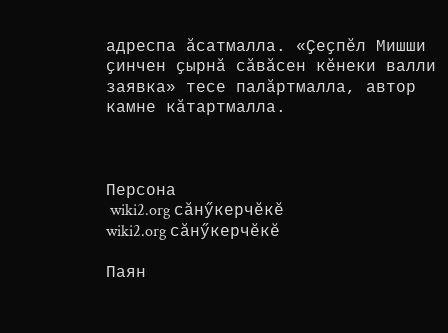адреспа ӑсатмалла. «Ҫеҫпӗл Мишши ҫинчен ҫырнӑ сӑвӑсен кӗнеки валли заявка» тесе палӑртмалла, автор камне кӑтартмалла.



Персона
 wiki2.org сӑнӳкерчӗкӗ
wiki2.org сӑнӳкерчӗкӗ

Паян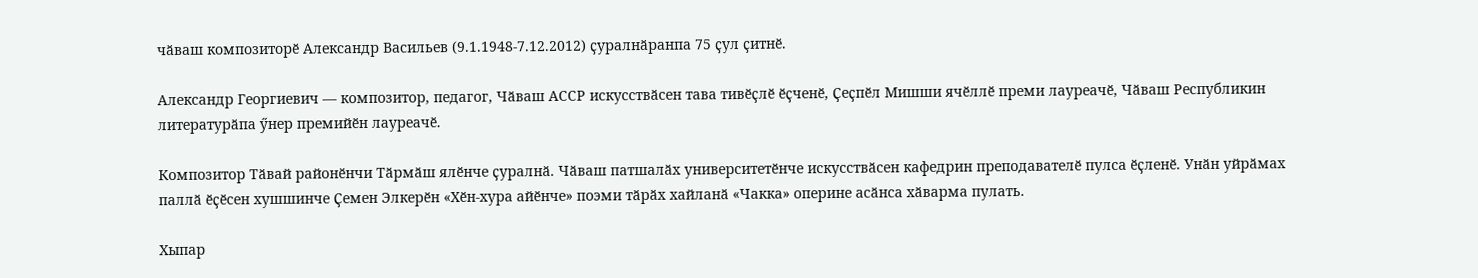чӑваш композиторӗ Александр Васильев (9.1.1948-7.12.2012) ҫуралнӑранпа 75 ҫул ҫитнӗ.

Александр Георгиевич — композитор, педагог, Чӑваш АССР искусствӑсен тава тивӗҫлӗ ӗҫченӗ, Ҫеҫпӗл Мишши ячӗллӗ преми лауреачӗ, Чӑваш Республикин литературӑпа ӳнер премийӗн лауреачӗ.

Композитор Тӑвай районӗнчи Тӑрмӑш ялӗнче ҫуралнӑ. Чӑваш патшалӑх университетӗнче искусствӑсен кафедрин преподавателӗ пулса ӗҫленӗ. Унӑн уйрӑмах паллӑ ӗҫӗсен хушшинче Ҫемен Элкерӗн «Хӗн-хура айӗнче» поэми тӑрӑх хайланӑ «Чакка» оперине асӑнса хӑварма пулать.

Хыпар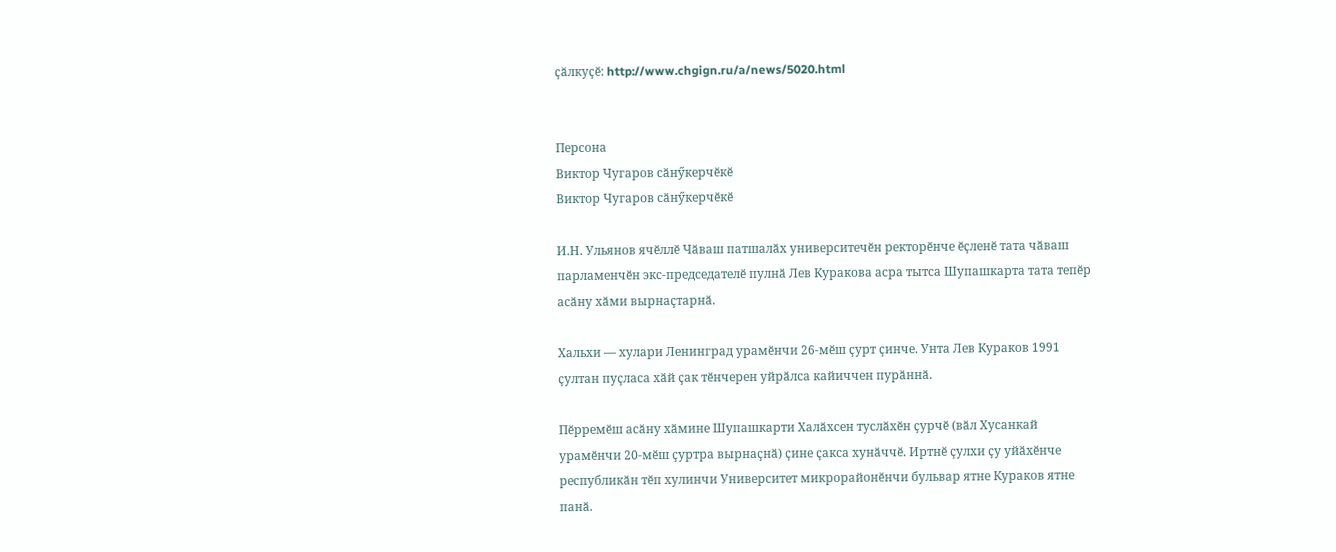ҫӑлкуҫӗ: http://www.chgign.ru/a/news/5020.html


Персона
Виктор Чугаров сӑнӳкерчӗкӗ
Виктор Чугаров сӑнӳкерчӗкӗ

И.Н. Ульянов ячӗллӗ Чӑваш патшалӑх университечӗн ректорӗнче ӗҫленӗ тата чӑваш парламенчӗн экс-председателӗ пулнӑ Лев Куракова асра тытса Шупашкарта тата тепӗр асӑну хӑми вырнаҫтарнӑ.

Хальхи — хулари Ленинград урамӗнчи 26-мӗш ҫурт ҫинче. Унта Лев Кураков 1991 ҫултан пуҫласа хӑй ҫак тӗнчерен уйрӑлса кайиччен пурӑннӑ.

Пӗрремӗш асӑну хӑмине Шупашкарти Халӑхсен туслӑхӗн ҫурчӗ (вӑл Хусанкай урамӗнчи 20-мӗш ҫуртра вырнаҫнӑ) ҫине ҫакса хунӑччӗ. Иртнӗ ҫулхи ҫу уйӑхӗнче республикӑн тӗп хулинчи Университет микрорайонӗнчи бульвар ятне Кураков ятне панӑ.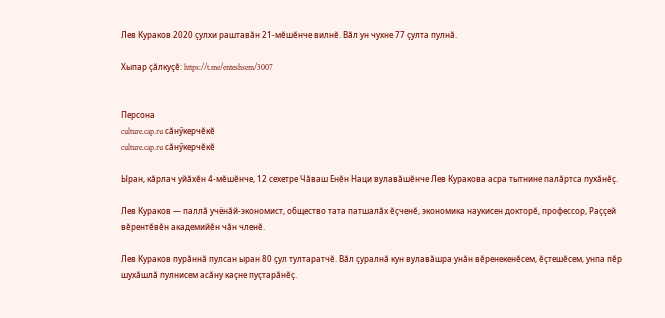Лев Кураков 2020 ҫулхи раштавӑн 21-мӗшӗнче вилнӗ. Вӑл ун чухне 77 ҫулта пулнӑ.

Хыпар ҫӑлкуҫӗ: https://t.me/enteshsem/3007


Персона
culture.cap.ru сӑнӳкерчӗкӗ
culture.cap.ru сӑнӳкерчӗкӗ

Ыран, кӑрлач уйӑхӗн 4-мӗшӗнче, 12 сехетре Чӑваш Енӗн Наци вулавӑшӗнче Лев Куракова асра тытнине палӑртса пухӑнӗҫ.

Лев Кураков — паллӑ учёнӑй-экономист, общество тата патшалӑх ӗҫченӗ, экономика наукисен докторӗ, профессор, Раҫҫей вӗрентӗвӗн академийӗн чӑн членӗ.

Лев Кураков пурӑннӑ пулсан ыран 80 ҫул тултаратчӗ. Вӑл ҫуралнӑ кун вулавӑшра унӑн вӗренекенӗсем, ӗҫтешӗсем, унпа пӗр шухӑшлӑ пулнисем асӑну каҫне пуҫтарӑнӗҫ.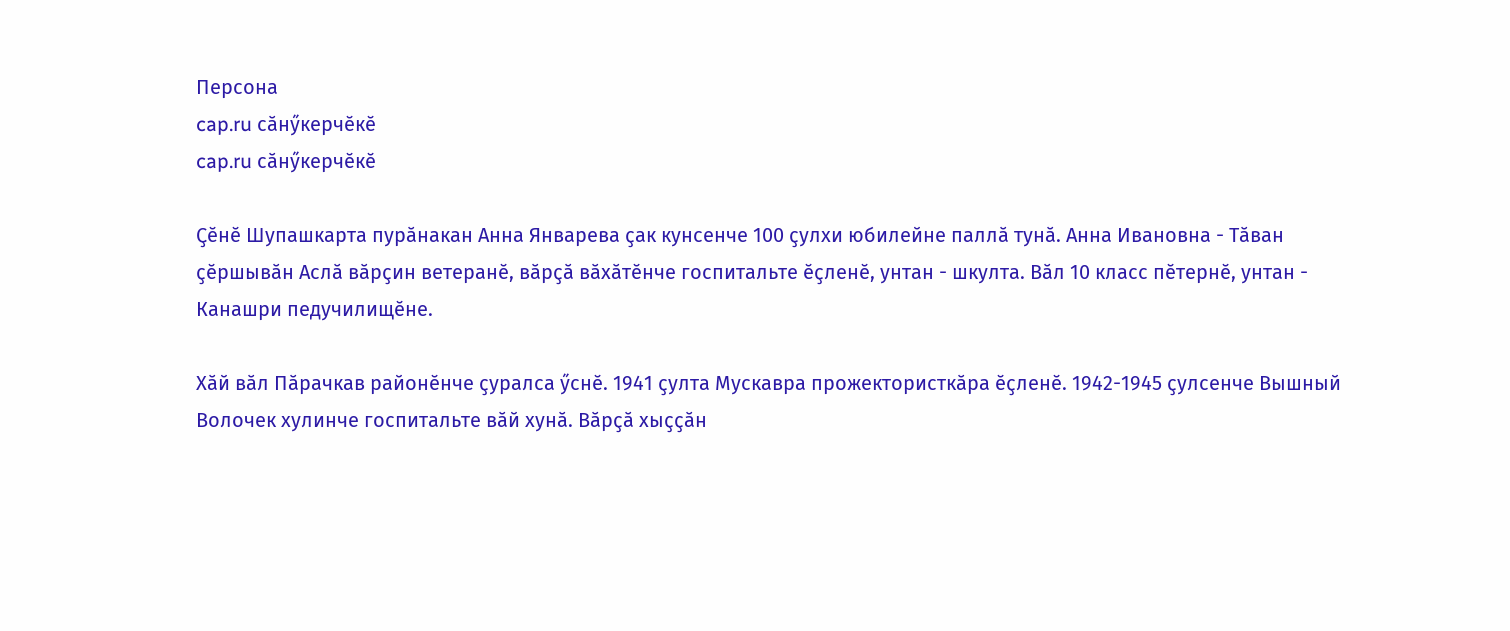Персона
cap.ru сӑнӳкерчӗкӗ
cap.ru сӑнӳкерчӗкӗ

Ҫӗнӗ Шупашкарта пурӑнакан Анна Январева ҫак кунсенче 100 ҫулхи юбилейне паллӑ тунӑ. Анна Ивановна - Тӑван ҫӗршывӑн Аслӑ вӑрҫин ветеранӗ, вӑрҫӑ вӑхӑтӗнче госпитальте ӗҫленӗ, унтан - шкулта. Вӑл 10 класс пӗтернӗ, унтан - Канашри педучилищӗне.

Хӑй вӑл Пӑрачкав районӗнче ҫуралса ӳснӗ. 1941 ҫулта Мускавра прожектористкӑра ӗҫленӗ. 1942-1945 ҫулсенче Вышный Волочек хулинче госпитальте вӑй хунӑ. Вӑрҫӑ хыҫҫӑн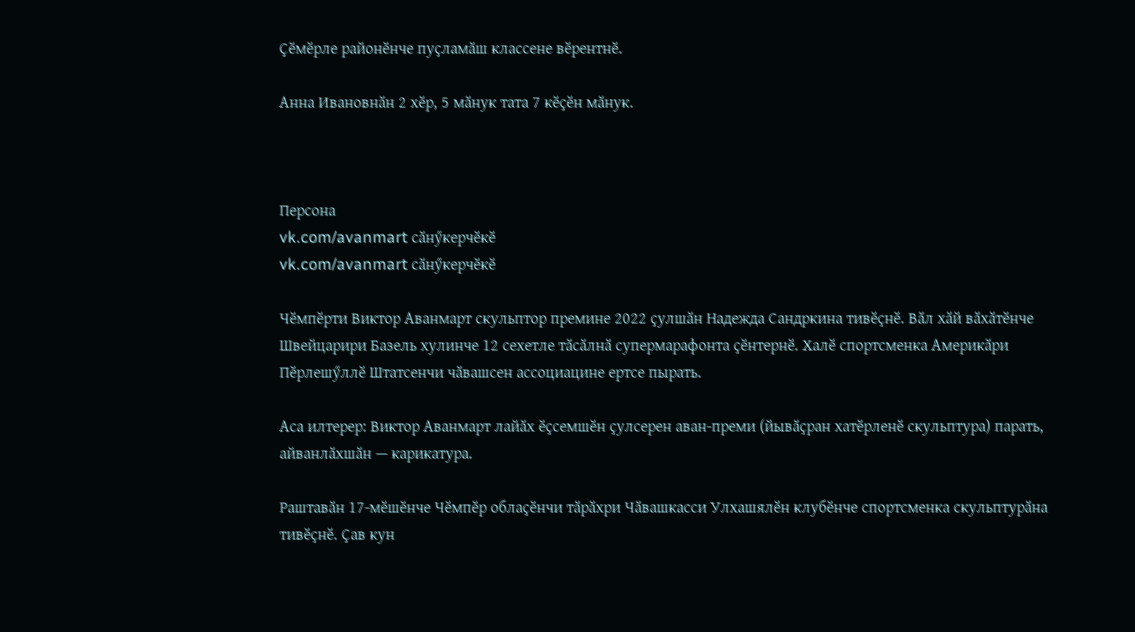Ҫӗмӗрле районӗнче пуҫламӑш классене вӗрентнӗ.

Анна Ивановнӑн 2 хӗр, 5 мӑнук тата 7 кӗҫӗн мӑнук.



Персона
vk.com/avanmart сӑнӳкерчӗкӗ
vk.com/avanmart сӑнӳкерчӗкӗ

Чӗмпӗрти Виктор Аванмарт скульптор премине 2022 ҫулшӑн Надежда Сандркина тивӗҫнӗ. Вӑл хӑй вӑхӑтӗнче Швейцарири Базель хулинче 12 сехетле тӑсӑлнӑ супермарафонта ҫӗнтернӗ. Халӗ спортсменка Америкӑри Пӗрлешӳллӗ Штатсенчи чӑвашсен ассоциацине ертсе пырать.

Аса илтерер: Виктор Аванмарт лайӑх ӗҫсемшӗн ҫулсерен аван-преми (йывӑҫран хатӗрленӗ скульптура) парать, айванлӑхшӑн — карикатура.

Раштавӑн 17-мӗшӗнче Чӗмпӗр облаҫӗнчи тӑрӑхри Чӑвашкасси Улхашялӗн клубӗнче спортсменка скульптурӑна тивӗҫнӗ. Ҫав кун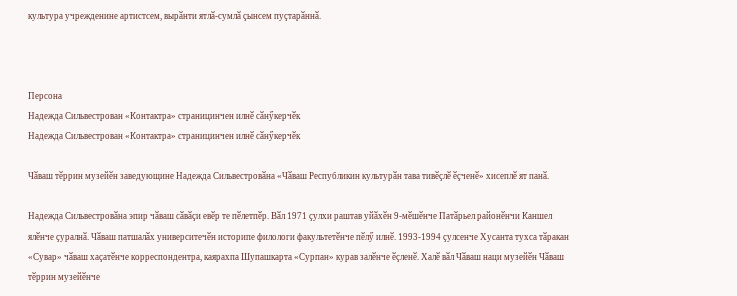культура учрежденине артистсем, вырӑнти ятлӑ-сумлӑ ҫынсем пуҫтарӑннӑ.



Персона
Надежда Сильвестрован «Контактра» страницинчен илнӗ сӑнӳкерчӗк
Надежда Сильвестрован «Контактра» страницинчен илнӗ сӑнӳкерчӗк

Чӑваш тӗррин музейӗн заведующине Надежда Сильвестровӑна «Чӑваш Республикин культурӑн тава тивӗҫлӗ ӗҫченӗ» хисеплӗ ят панӑ.

Надежда Сильвестровӑна эпир чӑваш сӑвӑҫи евӗр те пӗлетпӗр. Вӑл 1971 ҫулхи раштав уйӑхӗн 9-мӗшӗнче Патӑрьел районӗнчи Каншел ялӗнче ҫуралнӑ. Чӑваш патшалӑх университечӗн историпе филологи факультетӗнче пӗлӳ илнӗ. 1993-1994 ҫулсенче Хусанта тухса тӑракан «Сувар» чӑваш хаҫатӗнче корреспондентра, каярахпа Шупашкарта «Сурпан» курав залӗнче ӗҫленӗ. Халӗ вӑл Чӑваш наци музейӗн Чӑваш тӗррин музейӗнче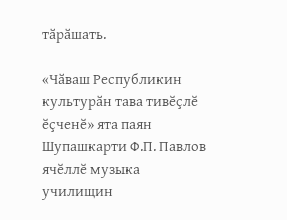тӑрӑшать.

«Чӑваш Республикин культурӑн тава тивӗҫлӗ ӗҫченӗ» ята паян Шупашкарти Ф.П. Павлов ячӗллӗ музыка училищин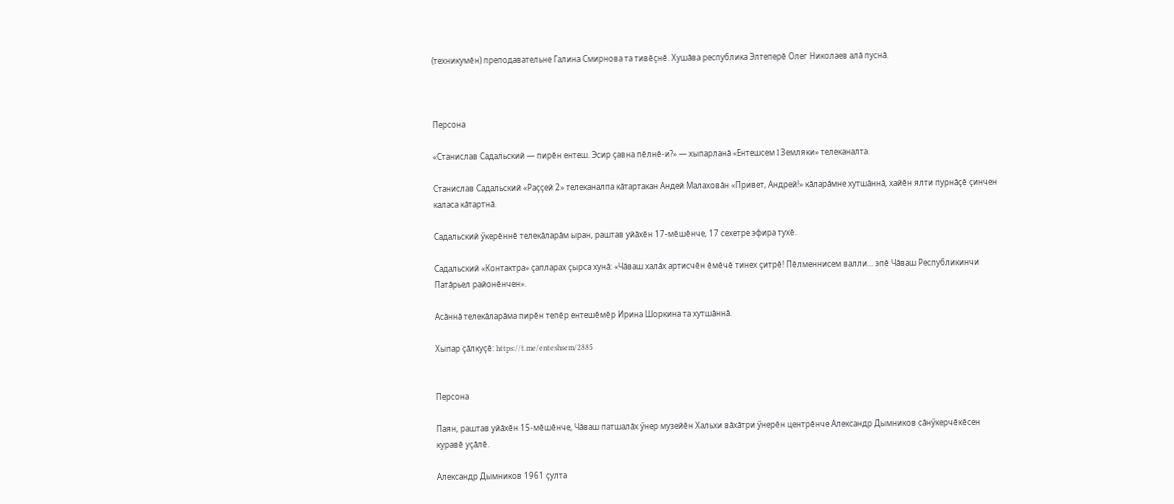(техникумӗн) преподавательне Галина Смирнова та тивӗҫнӗ. Хушӑва республика Элтеперӗ Олег Николаев алӑ пуснӑ.



Персона

«Станислав Садальский — пирӗн ентеш. Эсир ҫавна пӗлнӗ-и?» — хыпарланӑ «Ентешсем I Земляки» телеканалта.

Станислав Садальский «Раҫҫей 2» телеканалпа кӑтартакан Андей Малаховӑн «Привет, Андрей!» кӑларӑмне хутшӑннӑ, хайӗн ялти пурнӑҫӗ ҫинчен каласа кӑтартнӑ.

Садальский ӳкерӗннӗ телекӑларӑм ыран, раштав уйӑхӗн 17-мӗшӗнче, 17 сехетре эфира тухӗ.

Садальский «Контактра» ҫапларах ҫырса хунӑ: «Чӑваш халӑх артисчӗн ӗмӗчӗ тинех ҫитрӗ! Пӗлменнисем валли... эпӗ Чӑваш Республикинчи Патӑрьел районӗнчен».

Асӑннӑ телекӑларӑма пирӗн тепӗр ентешӗмӗр Ирина Шоркина та хутшӑннӑ.

Хыпар ҫӑлкуҫӗ: https://t.me/enteshsem/2885


Персона

Паян, раштав уйӑхӗн 15-мӗшӗнче, Чӑваш патшалӑх ӳнер музейӗн Хальхи вӑхӑтри ӳнерӗн центрӗнче Александр Дымников сӑнӳкерчӗкӗсен куравӗ уҫӑлӗ.

Александр Дымников 1961 ҫулта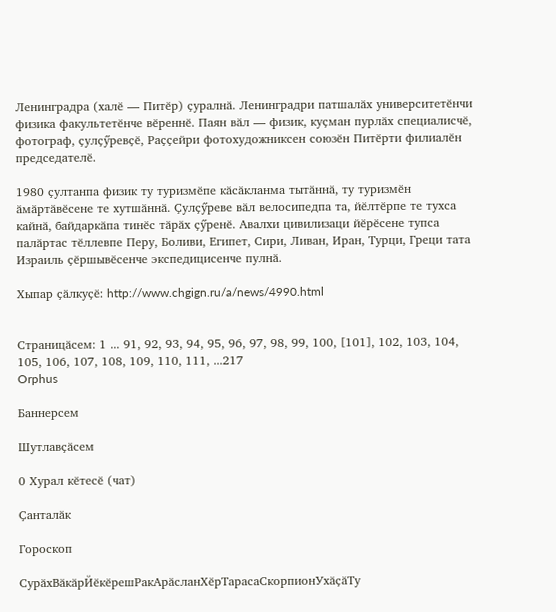Ленинградра (халӗ — Питӗр) ҫуралнӑ. Ленинградри патшалӑх университетӗнчи физика факультетӗнче вӗреннӗ. Паян вӑл — физик, куҫман пурлӑх специалисчӗ, фотограф, ҫулҫӳревҫӗ, Раҫҫейри фотохудожниксен союзӗн Питӗрти филиалӗн председателӗ.

1980 ҫултанпа физик ту туризмӗпе кӑсӑкланма тытӑннӑ, ту туризмӗн ӑмӑртӑвӗсене те хутшӑннӑ. Ҫулҫӳреве вӑл велосипедпа та, йӗлтӗрпе те тухса кайнӑ, байдаркӑпа тинӗс тӑрӑх ҫӳренӗ. Авалхи цивилизаци йӗрӗсене тупса палӑртас тӗллевпе Перу, Боливи, Египет, Сири, Ливан, Иран, Турци, Греци тата Израиль ҫӗршывӗсенче экспедицисенче пулнӑ.

Хыпар ҫӑлкуҫӗ: http://www.chgign.ru/a/news/4990.html


Страницӑсем: 1 ... 91, 92, 93, 94, 95, 96, 97, 98, 99, 100, [101], 102, 103, 104, 105, 106, 107, 108, 109, 110, 111, ...217
Orphus

Баннерсем

Шутлавҫӑсем

0 Хурал кӗтесӗ (чат)

Ҫанталӑк

Гороскоп

СурӑхВӑкӑрЙӗкӗрешРакАрӑсланХӗрТарасаСкорпионУхӑҫӑТу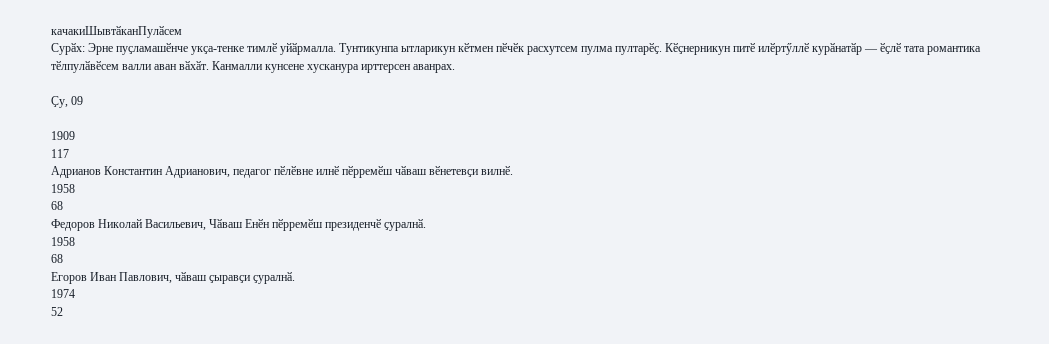качакиШывтӑканПулӑсем
Сурӑх: Эрне пуҫламашӗнче укҫа-тенке тимлӗ уйӑрмалла. Тунтикунпа ытларикун кӗтмен пӗчӗк расхутсем пулма пултарӗҫ. Кӗҫнерникун питӗ илӗртӳллӗ курӑнатӑр — ӗҫлӗ тата романтика тӗлпулӑвӗсем валли аван вӑхӑт. Канмалли кунсене хусканура ирттерсен аванрах.

Ҫу, 09

1909
117
Адрианов Константин Адрианович, педагог пӗлӗвне илнӗ пӗрремӗш чӑваш вӗнетевҫи вилнӗ.
1958
68
Федоров Николай Васильевич, Чӑваш Енӗн пӗрремӗш президенчӗ ҫуралнӑ.
1958
68
Егоров Иван Павлович, чӑваш ҫыравҫи ҫуралнӑ.
1974
52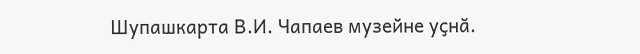Шупашкарта В.И. Чапаев музейне уҫнӑ.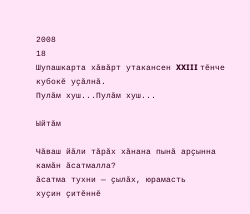2008
18
Шупашкарта хӑвӑрт утакансен XXIII тӗнче кубокӗ уҫӑлнӑ.
Пулӑм хуш...Пулӑм хуш...

Ыйтӑм

Чӑваш йӑли тӑрӑх хӑнана пынӑ арҫынна камӑн ӑсатмалла?
ӑсатма тухни — ҫылӑх, юрамасть
хуҫин ҫитӗннӗ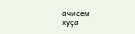ачисем
хуҫа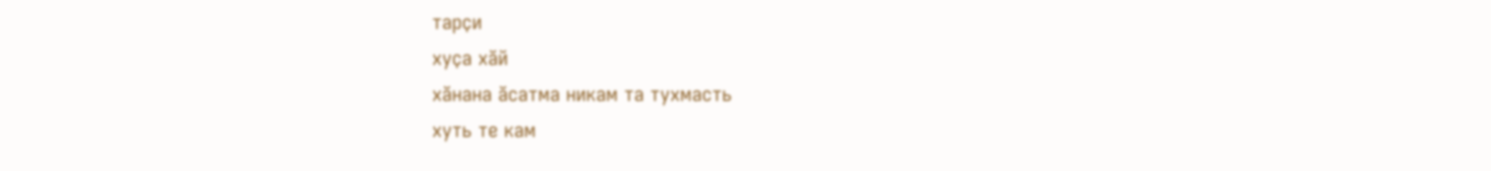тарҫи
хуҫа хӑй
хӑнана ӑсатма никам та тухмасть
хуть те кам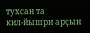тухсан та
кил-йышри арҫын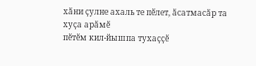хӑни ҫулне ахаль те пӗлет, ӑсатмасӑр та
хуҫа арӑмӗ
пӗтӗм кил-йышпа тухаҫҫӗ